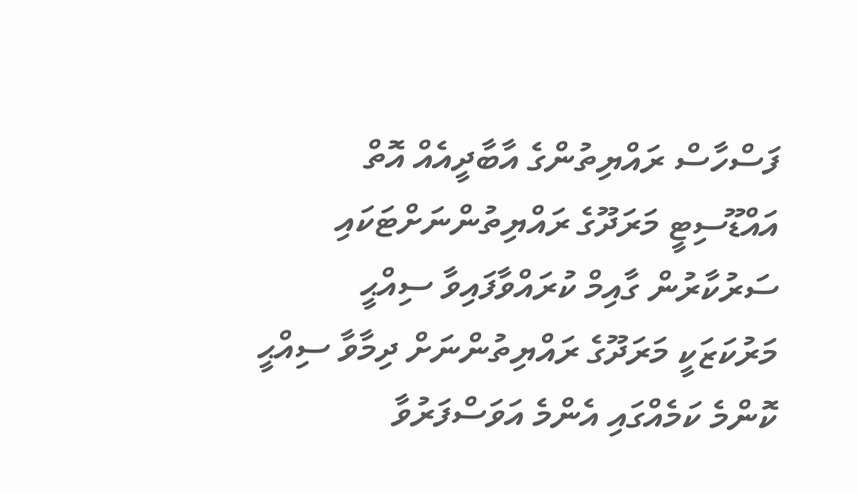ފަސްހާސް ރައްޔިތުންގެ އާބާދީއެއް އޮތް އައްޑޫސިޓީ މަރަދޫގެ ރައްޔިތުންނަށްޓަކައި ސަރުކާރުން ގާއިމް ކުރައްވާފައިވާ ސިއްޙީ މަރުކަޒަކީ މަރަދޫގެ ރައްޔިތުންނަށް ދިމާވާ ސިއްޙީ ކޮންމެ ކަމެއްގައި އެންމެ އަވަސްފަރުވާ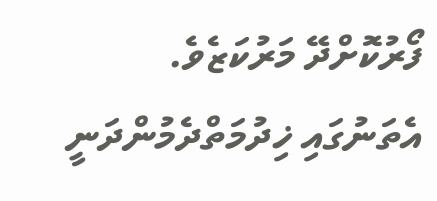ފޯރުކޮށްދޭ މަރުކަޒެވެ. އެތަނުގައި ޚިދުމަތްދެމުންދަނީ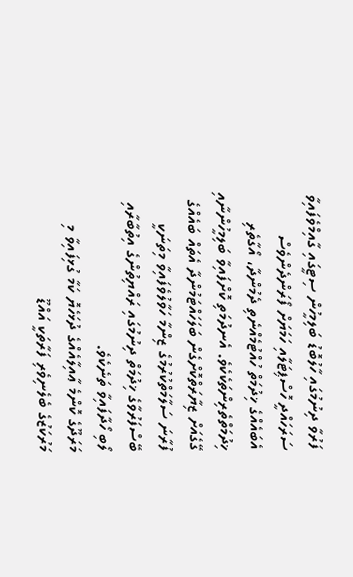ފަރުވާ ދިނުމުގައި ހާލުބޮޑު ބަލިމީހުން ސިޓީގައި ގާއިމްވެފައިވާ ސަރަހައްދީ ހޮސްޕިޓަލާއި ހަމަޔަށް ފޯރަންދެންވެސް އެބައެއްގެ ޚިދުމަތް ހުއްޓުމެއްނެތި ދެމުންދާ، އޯގާތެރި ޚިދުމަތްތެރިންތަކެކެވެ. އެނދުމަތި ކޮށްފައިވާ ބަލިމީހުންނާއި ގޭގެއަށް ޒިޔާރަތްކޮށްގެން ބަލަހައްޓަމުންދާ އެތައް ބައެއްގެ ފުރާނަ ސަލާމަތްކުރުމުގެ ޒިންމާ ހަވާލުވެފައިވާ މިތަނަކީ ބޭސްފަރުވާގެ ޚިދުމަތް ދިނުމުގައި ރައްޔިތުންގެ އިތުބާރާއި ލޯބި ހޯދާފައިވާ ތަނެކެވެ.
މަރަދޫގެ ކޮންމެ ޢާއިލާއެއްގެ ދުޅަހެޔޮ ކަމާ ގުޅިފައިވާ މި މަރުކަޒުގެ ބެލެނިވެރި ފަރާތަކީ އައްޑޫ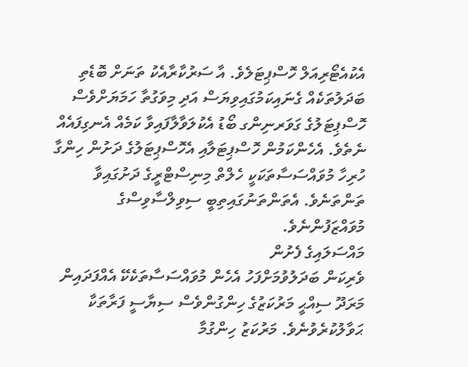އެކުއެޓޯރިއަލް ހޮސްޕިޓަލެވެ. އާ ސަރުކާރާއެކު ތަނަށް ބޮޑެތި ބަދަލުތަކެއް ގެނައިކަމުގައިވިޔަސް އަދި މިވަގުތާ ހަމަޔަށްވެސް ހޮސްޕިޓަލުގެ ގަވަރނިންގ ބޯޑު އެކުލަވާލާފައިވާ ކަމެއް އެނގިފައެއް ނެތެވެ. އެހެންކަމުން ހޮސްޕިޓަލާއި އެހޮސްޕިޓަލުގެ ދަށުން ހިންގާ ހުރިހާ މުވައްސަސާތަކަކީ ހެލްތް މިނިސްޓްރީގެ ދަށުގައިވާ ތަންތަނެވެ. އެތަންތަނުގައިތިބީ ސިވިލްސާވިސްގެ މުވައްޒަފުންނެވެ.
މައްސަލައިގެ ފެށުން
ވެރިކަން ބަދަލުވުމަށްފަހު އެހެން މުވައްސަސާތަކެކޭ އެއްފަދައިން މަރަދޫ ސިއްޙީ މަރުކަޒުގެ ހިންގުންވެސް ސިޔާސީ ފަރާތަކާ ޙަވާލުކުރެވުނެވެ. މަރުކަޒު ހިންގުމާ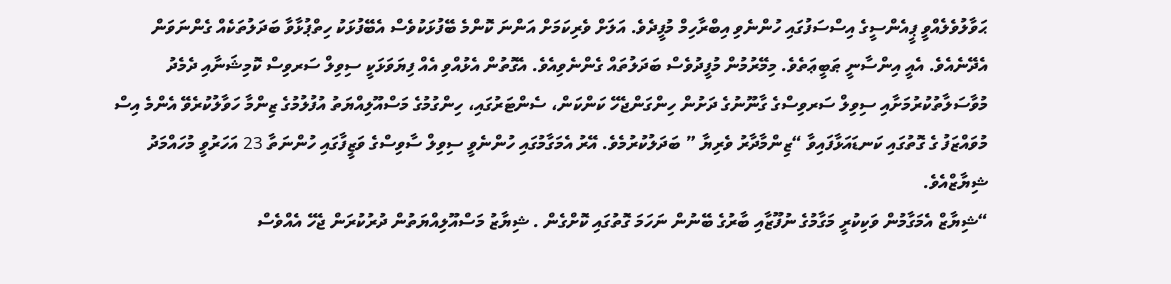ޙަވާލުވެލެއްވީ ޕީއެންސީގެ އިސްސަފުގައި ހުންނެވި އިބްރާހިމް މުފީދެވެ. އަލަށް ވެރިކަމަށް އަންނަ ކޮންމެ ބޭފުޅަކުވެސް އެބޭފުޅަކު ހިތްޕުޅާވާ ބަދަލުތަކެއް ގެންނަވަން އެދޭނެއެވެ. އެއީ އިންސާނީ ޠަބީޢަތެވެ. މިމޭރުމުން މުފީދުވެސް ބަދަލުތައް ގެންނެވިއެވެ. އެގޮތުން އެޅުއްވި އެއް ފިޔަވަޅަކީ ސިވިލް ސަރވިސް ކޮމިޝަނާއި ދެމެދު މުވާސަލާތުކުރުމަށާއި ސިވިލް ސަރވިސްގެ ގާނޫނުގެ ދަށުން ހިންގަންޖެހޭ ކަންކަން، ސެންޓަރުގައި، ހިންގުމުގެ މަސްއޫލިއްޔަތު އުފުލުމުގެ ޒިންމާ ހަވާލުކުރެވޭ އެންމެ އިސް މުވައްޒަފު ގެ ގޮތުގައި ކަނޑައަޅާފައިވާ “ޒިންމާދާރު ވެރިޔާ ” ބަދަލުކުރުމެވެ. އޭރު އެމަގާމުގައި ހުންނެވީ ސިވިލް ސާވިސްގެ ވަޒީފާގައި ހުންނަތާ 23 އަހަރުވީ މުހައްމަދު ޝިޔާޒްއެވެ.
“ޝިޔާޒް އެމަގާމުން ވަކިކުރީ މަގާމުގެ ނުފޫޒާއި ބާރުގެ ބޭނުން ނަހަމަ ގޮތުގައި ކޮށްގެން . ޝިޔާޒު މަސްއޫލިއްޔަތުން ދުރުކުރަން ޖެހޭ އެއްވެސް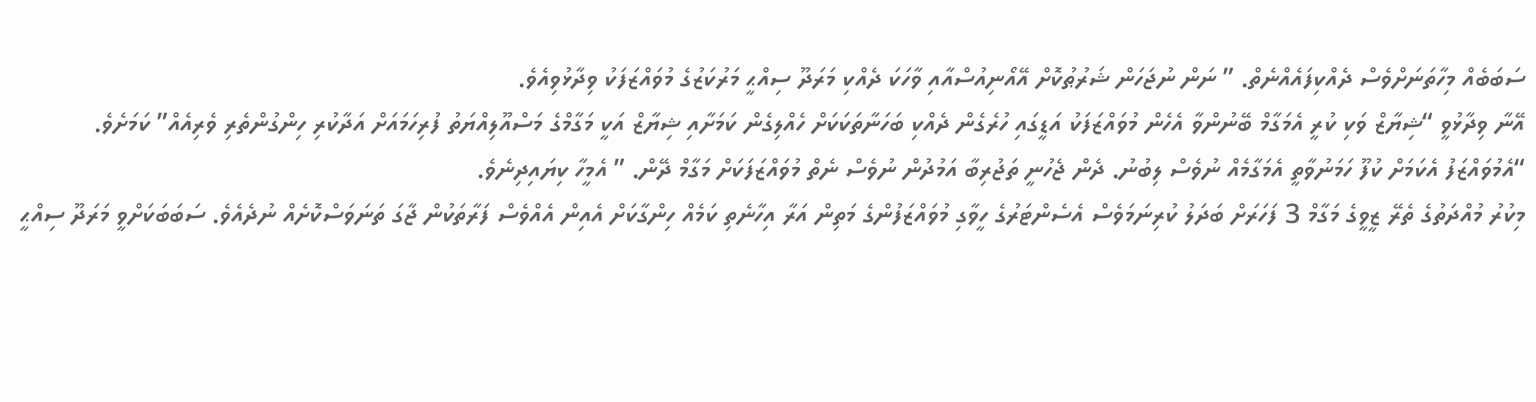ސަބަބެއް މިހާތަނަށްވެސް ދެއްކިފައެއްނެތް. ” ނަން ނުޖަހަން ޝަރުޠުކޮށް އޭއޯނިއުސްއާއި ވާހަކަ ދެއްކި މަރަދޫ ސިއްޙީ މަރުކަޒުގެ މުވައްޒަފަކު ވިދާޅުވިއެވެ.
އޭނާ ވިދާޅުވީ “ޝިޔާޒް ވަކި ކުރީ އެމަގާމް ބޭނުންވާ އެހެން މުވައްޒަފަކު އަޑީގައި ހުރެގެން ދެއްކި ބަހަނާތަކަކަށް ހެއްލިގެން ކަމަށާއި ޝިޔާޒް އަކީ މަގާމްގެ މަސްއޫލިއްޔަތު ފުރިހަމައަށް އަދާކުރި ހިންގުންތެރި ވެރިއެއް” ކަމަށެވެ.
“އެމުވައްޒަފު އެކަމަށް ކުފޫ ހަމަނުވާތީ އެމަގާމެއް ނުވެސް ލިބުނު. ދެން ޖެހުނީ ތަޖުރިބާ އަމުދުން ނުވެސް ނެތް މުވައްޒަފަކަށް މަގާމް ދޭން. ” އެމީހާ ކިޔައިދިނެވެ.
މިކުރު މުއްދަތުގެ ތެރޭ ޒީވީގެ މަގާމް 3 ފަހަރަށް ބަދަލު ކުރިނަމަވެސް އެސެންޓަރުގެ ހީވާގި މުވައްޒަފުންގެ މަތިން އަރާ އިހާނެތި ކަމެއް ހިންގާކަށް އެއިން އެއްވެސް ފަރާތަކުން ޖާގަ ތަނަވަސްކޮށެއް ނުދެއެވެ. ސަބަބަކަށްވީ މަރަދޫ ސިއްޙީ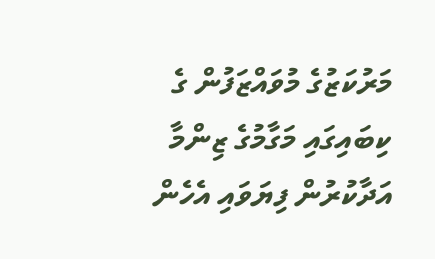މަރުކަޒުގެ މުވައްޒަފުން ގެ ކިބައިގައި މަގާމުގެ ޒިންމާ އަދާކުރުން ފިޔަވައި އެހެން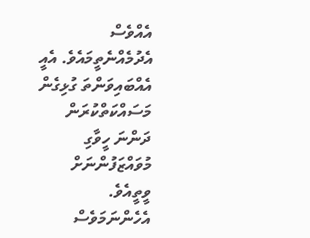އެއްވެސް އެދުމެއްނެތީމައެވެ. އެއީ އެއްބައިވަންތަ ގުޅިގެން މަސައްކަތްކުރަން ދަންނަ ހީވާގި މުވައްޒަފުންނަށް ވީތީއެވެ. އެހެންނަމަވެސް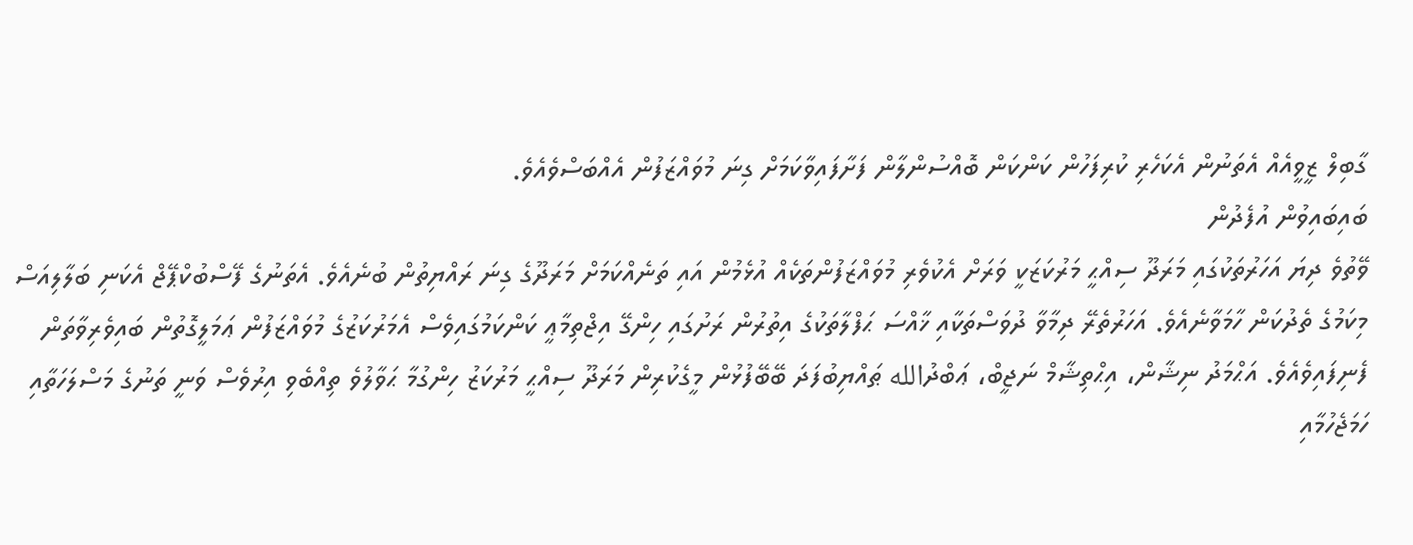ގާބިލް ޒީވީއެއް އެތަނުން އެކަހެރި ކުރިފަހުން ކަންކަން ބޮއްސުންލާން ފަށާފައިވާކަމަށް ގިނަ މުވައްޒަފުން އެއްބަސްވެއެވެ.
ބައިބައިވުން އުފެދުން
ވޭތުވެ ދިޔަ އަހަރުތަކުގައި މަރަދޫ ސިއްޙީ މަރުކަޒަކީ ވަރަށް އެކުވެރި މުވައްޒަފުންތަކެއް އުޅެމުން އައި ތަނެއްކަމަށް މަރަދޫގެ ގިނަ ރައްޔިތުން ބުނެއެވެ. އެތަނުގެ ފޭސްބުކްޕޭޖް އެކަނި ބަލާލިއަސް މިކަމުގެ ތެދުކަން ހާމަވާނެއެވެ. އަހަރުތެރޭ ދިމާވާ ދުވަސްތަކާއި ޚާއްސަ ޙަފްލާތަކުގެ އިތުރުން ރަށުގައި ހިންގޭ އިޖްތިމާޢީ ކަންކަމުގައިވެސް އެމަރުކަޒުގެ މުވައްޒަފުން ޢަމަލީގޮތުން ބައިވެރިވާތަން ފެނިފައިވެއެވެ. އަޙްމަދު ނިޝާން، އިޙްތިޝާމް ނަޖީބް، ޢަބްދުالله ޠައްޔިބުފަދަ ބޭބޭފުޅުން މީގެކުރިން މަރަދޫ ސިއްޙީ މަރުކަޒު ހިންގުމާ ޙަވާލުވެ ތިއްބެވި އިރުވެސް ވަނީ ތަނުގެ މަސްލަހަތާއި ހަމަޖެހުމާއި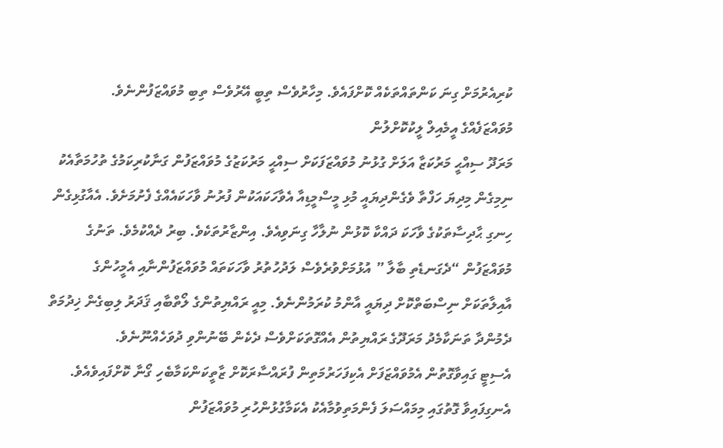ކުރިއެރުމަށް ގިނަ ކަންތައްތަކެއް ކޮށްފައެވެ. މިހާރުވެސް ތިބީ އޭރުވެސް ތިބި މުވައްޒަފުންނެވެ.
މުވައްޒަފެއްގެ އީމެއިލް ލީކުކޮށްލުން
މަރަދޫ ސިއްޙީ މަރުކަޒާ އަލަށް ގުޅުނު މުވައްޒަފަކަށް ސިއްޙީ މަރުކަޒުގެ މުވައްޒަފުން ގަނާކުރިކަމުގެ ތުހުމަތާއެކު ނިމިގެން މިދިޔަ ހަފްތާ ވެގެންދިޔައީ މުޅި މީސްމީޑިއާ އެވާހަކައަކުން ފުރުނު ވާހަކައެއްގެ ފެށުމަށެވެ. އެއާގުޅިގެން ހިނގި ޙާދިސާތަކުގެ ވާހަކަ ދައްކާ ކޮޅުން ނުލާހާ ގިނަވިއެވެ. އިންޒާރުތަކެވެ. ބިރު ދެއްކުމެވެ. ތަނުގެ މުވައްޒަފުން “ދެގަނޑެތި ބާލާ ” އުޅުމަށްވުރެވެސް ލަދުހުތުރު ވާހަކަތައް މުވައްޒަފުންނާއި އެމީހުންގެ އާއިލާތަކަށް ނިސްބަތްކޮށް ދިޔައީ އާންމު ކުރަމުންނެވެ. މިއީ ރައްޔިތުންގެ ލޯތްބާއި ޤަދަރު ލިބިގެން ޚިދުމަތް ދެމުންދާ ތަނަކާމެދު މަރަދޫގެ ރައްޔިތުން އެއްގޮތަކަށްވެސް ދެކެން ބޭނުންވި ދުވަހެއްނޫނެވެ.
އެސިޓީ ގައިވާގޮތުން އެމުވައްޒަފަށް އެކިފަހަރުމަތިން ފުރައްސާރަކޮށް ޒާތީކަންކަމާބެހި ގޯނާ ކޮށްފައިވެއެވެ. އެނގިފައިވާ ގޮތުގައި މިމައްސަލަ ފެންމަތިވުމާއެކު އެކަމާގުޅުންހުރި މުވައްޒަފުން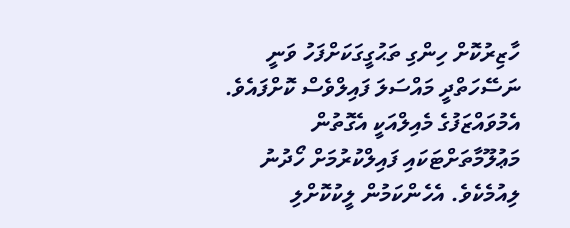ހާޒިރުކޮށް ހިންގި ތަޙުގީގަކަށްފަހު ވަނީ ނަސޭހަތްދީ މައްސަލަ ފައިލްވެސް ކޮށްފައެވެ. އެމުވައްޒަފުގެ މެއިލްއަކީ އެގޮތުން މަޢުލޫމާތަށްޓަކައި ފައިލްކުރުމަށް ހޯދުނު ލިއުމެކެވެ. އެހެންކަމުން ލީކުކޮށްލި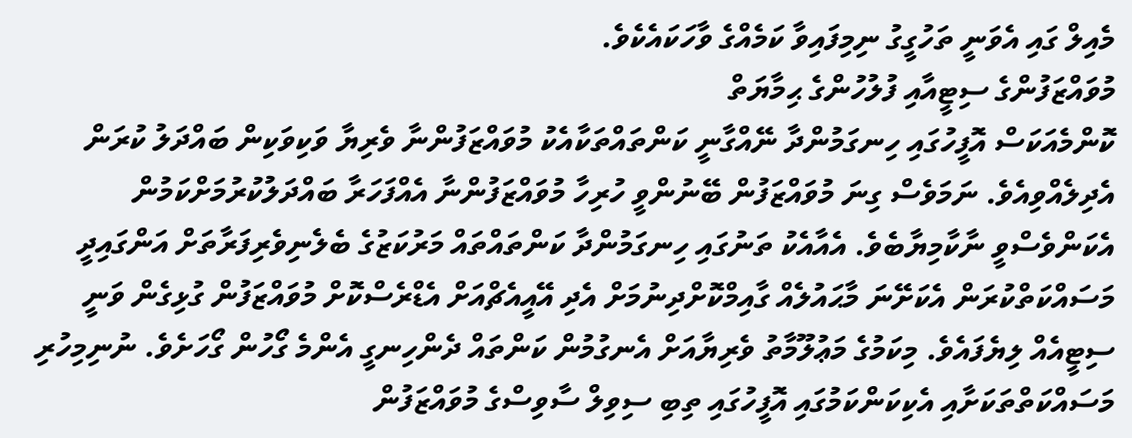މެއިލް ގައި އެވަނީ ތަހުގީގު ނިމިފައިވާ ކަމެއްގެ ވާހަކައެކެވެ.
މުވައްޒަފުންގެ ސިޓީއާއި ފުލުހުންގެ ޙިމާޔަތް
ކޮންމެއަކަސް އޮފީހުގައި ހިނގަމުންދާ ނޭއްގާނީ ކަންތައްތަކާއެކު މުވައްޒަފުންނާ ވެރިޔާ ވަކިވަކިން ބައްދަލު ކުރަން އެދިލެއްވިއެވެ. ނަމަވެސް ގިނަ މުވައްޒަފުން ބޭނުންވީ ހުރިހާ މުވައްޒަފުންނާ އެއްފަހަރާ ބައްދަލުކުރުމަށްކަމުން އެކަންވެސްވީ ނާކާމިޔާބެވެ. އެއާއެކު ތަނުގައި ހިނގަމުންދާ ކަންތައްތައް މަރުކަޒުގެ ބެލެނިވެރިފަރާތަށް އަންގައިދީ މަސައްކަތްކުރަން އެކަށޭނަ މާޙައުލެއް ގާއިމްކޮށްދިނުމަށް އެދި އޭއީއެޗްއަށް އެޑްރެސްކޮށް މުވައްޒަފުން ގުޅިގެން ވަނީ ސިޓީއެއް ލިޔެފައެވެ. މިކަމުގެ މަޢުލޫމާތު ވެރިޔާއަށް އެނގުމުން ކަންތައް ދެންހިނގީ އެންމެ ގޯހުން ގޯހަށެވެ. ނުނިމިހުރި މަސައްކަތްތަކަށާއި އެކިކަންކަމުގައި އޮފީހުގައި ތިބި ސިވިލް ސާވިސްގެ މުވައްޒަފުން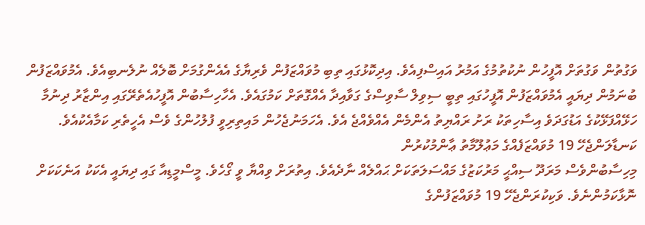ވަގުތުން ވަގުތަށް އޮފީހުން ނުކުތުމުގެ އަމުރު އައިސްފިއެވެ. އިދިކޮޅުގައި ތިބި މުވައްޒަފުން ވެރިޔާގެ އެއެންގުމަށް ބޮލެއް ނުލެނބިއެވެ. އެމުވައްޒަފުން ބުނަމުން ދިޔައީ އެމުވައްޒަފުން އޮފީހުގައި ތިބީ ސިވިލް ސާވިސްގެ ގަވާއިދާ އެއްގޮތަށް ކަމުގައެވެ. އެހާހިސާބުން އޮފީހުއެތެރޭގައި އިންޒާރު ދިނުމާ ހަޅޭއްފަޅޭކުގެ އަޑުގަދަވެ އިސާހިތަކު ރަށު ރައްޔިތު އެންމެން އެއްވެއްޖެ އެވެ. އެހަމަނުޖެހުން މައިތިރިވީ ފުލުހުންގެ ވެސް އެހީތެރި ކަމާއެކުއެވެ.
ކަނޑާލަންޖެހޭ 19 މުވައްޒަފެއްގެ މަޢުލޫމާތު ޢާންމުކުރުން
މިހިސާބުންވެސް މަރަދޫ ސިއްޙީ މަރުކަޒުގެ މައްސަލަތަކަށް ޙައްލެއް ނާދެއެވެ. އިތުރަށް ވިއްޔާ ވީ ގޯހެވެ. މީސްމީޑިއާ ގައި ދިޔައީ އެކަކު އަނެކަކަށް ނޮޅާކަމުންނެވެ. ވަކިކުރަންޖެހޭ 19 މުވައްޒަފުންގެ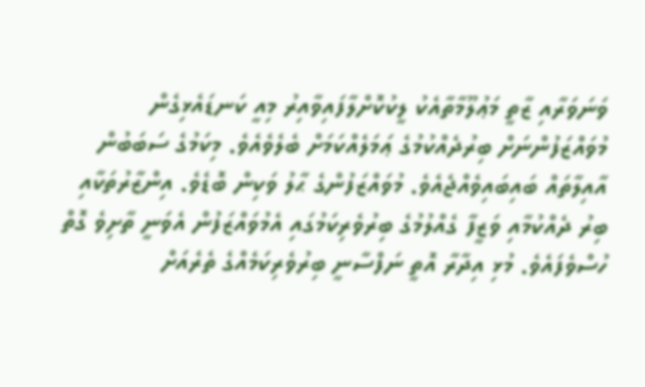ވަނަވަރާއި ޒާތީ މަޢުލޫމާތާއެކު ލީކުކޮށްލާފައިވާއިރު މިއީ ކަނޑައެޅިގެން މުވައްޒަފުންނަށް ބިރުދެއްކުމުގެ ޢަމަލެއްކަމަށް ބެލެވެއެވެ. މިކަމުގެ ސަބަބުން އާއިލާތައް ބައިބައިވެއްޖެއެވެ. މުވައްޒަފުންގެ ޙާލު ވަކިން ބޮޑެވެ. އިންޒާރުތަކާއި ބިރު ދެއްކުމާއި ވަޒީފާ ގެއްލުމުގެ ބިރުވެރިކަމުގައި އެމުވައްޒަފުން އެވަނީ ތާށިވެ ގޮތް ހުސްވެފައެވެ. މުޅި އިދާރާ އޮތީ ނަފްސާނީ ބިރުވެރިކަމެއްގެ ތެރެއަށް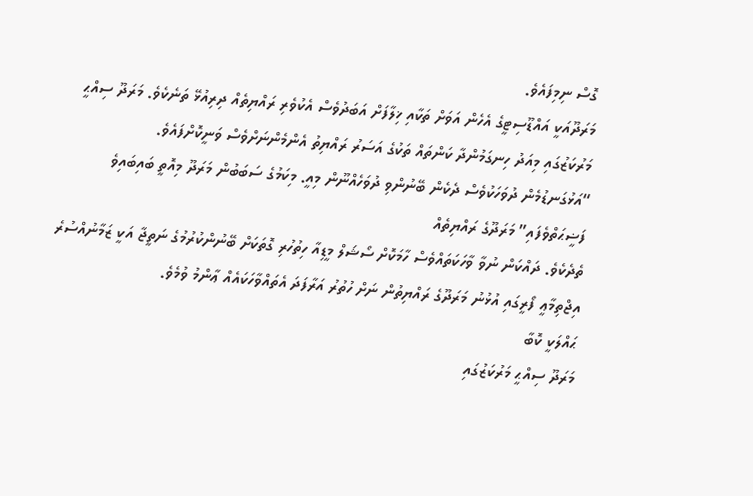ގޮސް ނިމިފައެވެ.
މަރަދޫއަކީ އައްޑޫސިޓީގެ އެހެން އަވަށް ތަކާއި ޚިލާފަށް އަބަދުވެސް އެކުވެރި ރައްޔިތެއް ދިރިއުޅޭ ތަނެކެވެ. މަރަދޫ ސިއްޙީ މަރުކަޒުގައި މިއަދު ހިނގަމުންދާ ކަންތައް ތަކުގެ އަސަރު ރައްޔިތު އެންމެންނަށްވެސް ވަނީކޮށްފައެވެ.
“އަޅުގަނޑުމެން ދުވަހަކުވެސް ދެކެން ބޭނުންވި ދުވަހެއްނޫން މިއީ. މިކަމުގެ ސަބަބުން މަރަދޫ މިއޮތީ ބައިބައިވެ ފަޟީޙަތްވެފައި” މަރަދޫގެ ރައްޔިތެއް
ތެދެކެވެ. ދައްކަން ނުވާ ވާހަކަތައްވެސް ހާމަކޮށް ސޯޝަލް މީޑިއާ ހިތުހުރި ގޮތަކަށް ބޭނުންކުރުމުގެ ނަތީޖާ އަކީ ޒަމާނުއްސުރެ އިޖްތިމާޢީ ފޯރީގައި އުޅުނު މަރަދޫގެ ރައްޔިތުން ނަށް ހުތުރު އަރާފަދަ އެތައްވާހަކައެއް ޢާންމު ވުމެވެ.
ޙައްލަކީ ކޮބާ
މަރަދޫ ސިއްޙީ މަރުކަޒުގައި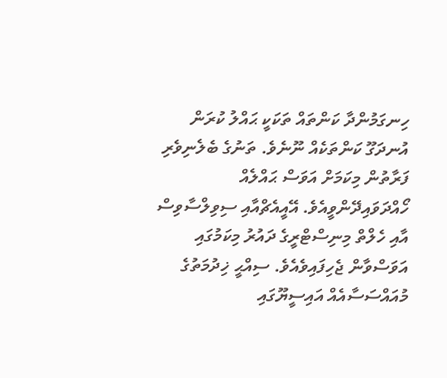ހިނގަމުންދާ ކަންތައް ތަކަކީ ޙައްލު ކުރަން އުނދަގޫ ކަންތަކެއް ނޫނެވެ. ތަނުގެ ބެލެނިވެރި ފަރާތުން މިކަމަށް އަވަސް ޙައްލެއް ހޯއްދަވައިދޭންވީއެވެ. އޭއީއެޗްއާއި ސިވިލްސާވިސް އާއި ހެލްތް މިނިސްޓްރީގެ ދައުރު މިކަމުގައި އަވަސްވާން ޖެހިފައިވެއެވެ. ސިއްޙީ ޚިދުމަތުގެ މުއައްސަސާއެއް އައިސީޔޫގައި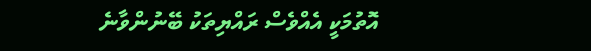އޮތުމަކީ އެއްވެސް ރައްޔިތަކު ބޭނުންވާނެ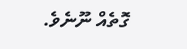ގޮތެއް ނޫނެވެ.